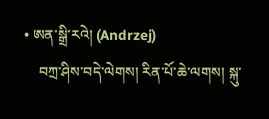• ཨན་སྒྲི་རའེ། (Andrzej)
    བཀྲ་ཤིས་བདེ་ལེགས། རིན་པོ་ཆེ་ལགས། སྐུ་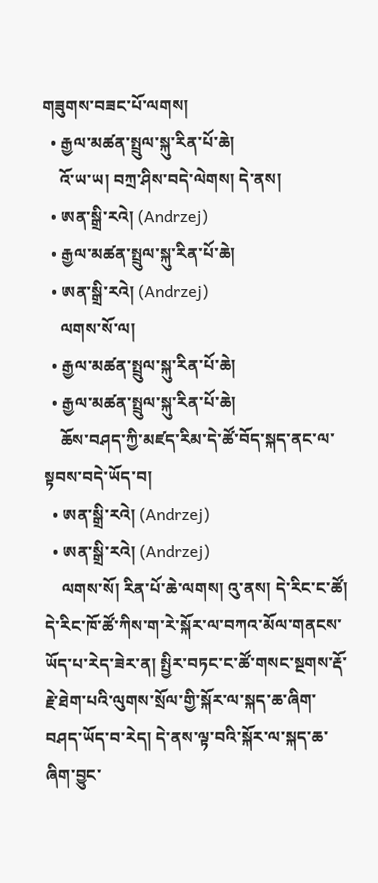གཟུགས་བཟང་པོ་ལགས།
  • རྒྱལ་མཚན་སྤྲུལ་སྐུ་རིན་པོ་ཆེ།
    འོ་ཡ་ཡ། བཀྲ་ཤིས་བདེ་ལེགས། དེ་ནས།
  • ཨན་སྒྲི་རའེ། (Andrzej)
  • རྒྱལ་མཚན་སྤྲུལ་སྐུ་རིན་པོ་ཆེ།
  • ཨན་སྒྲི་རའེ། (Andrzej)
    ལགས་སོ་ལ།
  • རྒྱལ་མཚན་སྤྲུལ་སྐུ་རིན་པོ་ཆེ།
  • རྒྱལ་མཚན་སྤྲུལ་སྐུ་རིན་པོ་ཆེ།
    ཆོས་བཤད་ཀྱི་མཛད་རིམ་དེ་ཚོ་བོད་སྐད་ནང་ལ་སྟབས་བདེ་ཡོད་བ།
  • ཨན་སྒྲི་རའེ། (Andrzej)
  • ཨན་སྒྲི་རའེ། (Andrzej)
    ལགས་སོ། རིན་པོ་ཆེ་ལགས། འུ་ནས། དེ་རིང་ང་ཚོ། དེ་རིང་ཁོ་ཚོ་ཀིས་ག་རེ་སྐོར་ལ་བཀའ་མོལ་གནངས་ཡོད་པ་རེད་ཟེར་ན། སྤྱིར་བཏང་ང་ཚོ་གསང་སྔགས་རྡོ་རྗེ་ཐེག་པའི་ལུགས་སྲོལ་གྱི་སྐོར་ལ་སྐད་ཆ་ཞིག་བཤད་ཡོད་བ་རེད། དེ་ནས་ལྟ་བའི་སྐོར་ལ་སྐད་ཆ་ཞིག་བྱུང་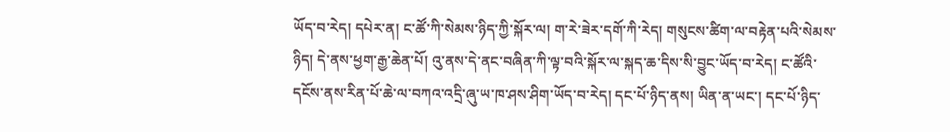ཡོད་བ་རེད། དཔེར་ན། ང་ཚོ་ཀི་སེམས་ཉིད་ཀྱི་སྐོར་ལ། ག་རེ་ཟེར་དགོ་ཀི་རེད། གསུངས་ཚིག་ལ་བརྟེན་པའི་སེམས་ཉིད། དེ་ནས་ཕྱག་རྒྱ་ཆེན་པོ། འུ་ནས་དེ་ནང་བཞིན་ཀི་ལྟ་བའི་སྐོར་ལ་སྐད་ཆ་དིས་སི་བྱུང་ཡོད་བ་རེད། ང་ཚོའི་དངོས་ནས་རིན་པོ་ཆེ་ལ་བཀའ་འདྲི་ཞུ་ཡ་ཁ་ཤས་ཤིག་ཡོད་བ་རེད། དང་པོ་ཉིད་ནས། ཡིན་ན་ཡང་། དང་པོ་ཉིད་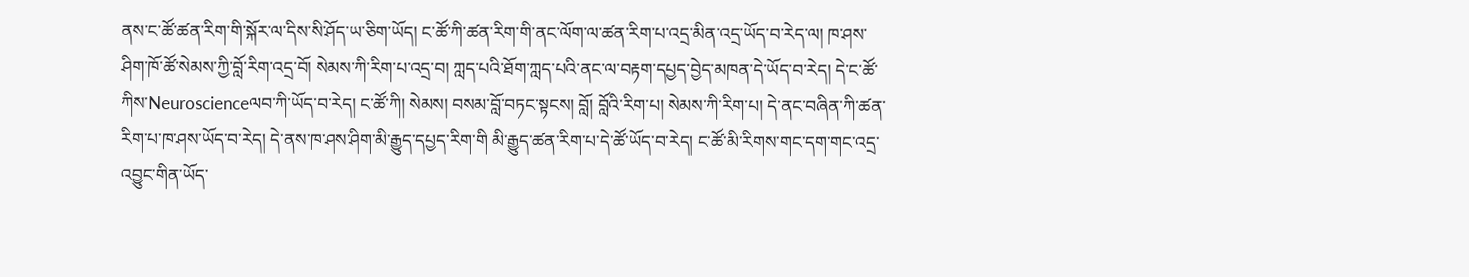ནས་ང་ཚོ་ཚན་རིག་གི་སྐོར་ལ་དིས་སི་ཤོད་ཡ་ཅིག་ཡོད། ང་ཚོ་ཀི་ཚན་རིག་གི་ནང་ལོག་ལ་ཚན་རིག་པ་འདྲ་མིན་འདྲ་ཡོད་བ་རེད་ལ། ཁ་ཤས་ཤིག་ཁོ་ཚོ་སེམས་ཀྱི་བློ་རིག་འདྲ་བོ། སེམས་ཀི་རིག་པ་འདྲ་བ། ཀླད་པའི་ཐོག་ཀླད་པའི་ནང་ལ་བརྟག་དཔྱད་བྱེད་མཁན་དེ་ཡོད་བ་རེད། དེ་ང་ཚོ་ཀིས་Neuroscienceལབ་ཀི་ཡོད་བ་རེད། ང་ཚོ་ཀི། སེམས། བསམ་བློ་བཏང་སྟངས། བློ། བློའི་རིག་པ། སེམས་ཀི་རིག་པ། དེ་ནང་བཞིན་ཀི་ཚན་རིག་པ་ཁ་ཤས་ཡོད་བ་རེད། དེ་ནས་ཁ་ཤས་ཤིག་མི་རྒྱུད་དཔྱད་རིག་གི མི་རྒྱུད་ཚན་རིག་པ་དེ་ཚོ་ཡོད་བ་རེད། ང་ཚོ་མི་རིགས་གང་དག་གང་འདྲ་འབྱུང་གིན་ཡོད་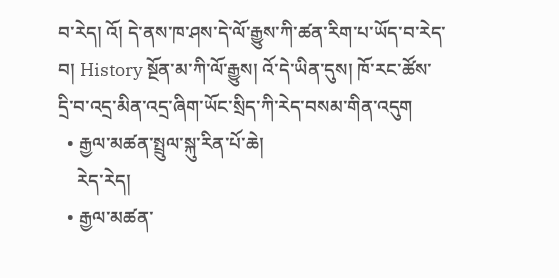བ་རེད། འོ། དེ་ནས་ཁ་ཤས་དེ་ལོ་རྒྱུས་ཀི་ཚན་རིག་པ་ཡོད་བ་རེད་བ། History སྔོན་མ་ཀི་ལོ་རྒྱུས། འོ་དེ་ཡིན་དུས། ཁོ་རང་ཚོས་དྲི་བ་འདྲ་མིན་འདྲ་ཞིག་ཡོང་སྲིད་ཀི་རེད་བསམ་གིན་འདུག
  • རྒྱལ་མཚན་སྤྲུལ་སྐུ་རིན་པོ་ཆེ།
    རེད་རེད།
  • རྒྱལ་མཚན་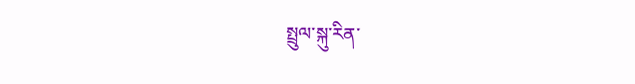སྤྲུལ་སྐུ་རིན་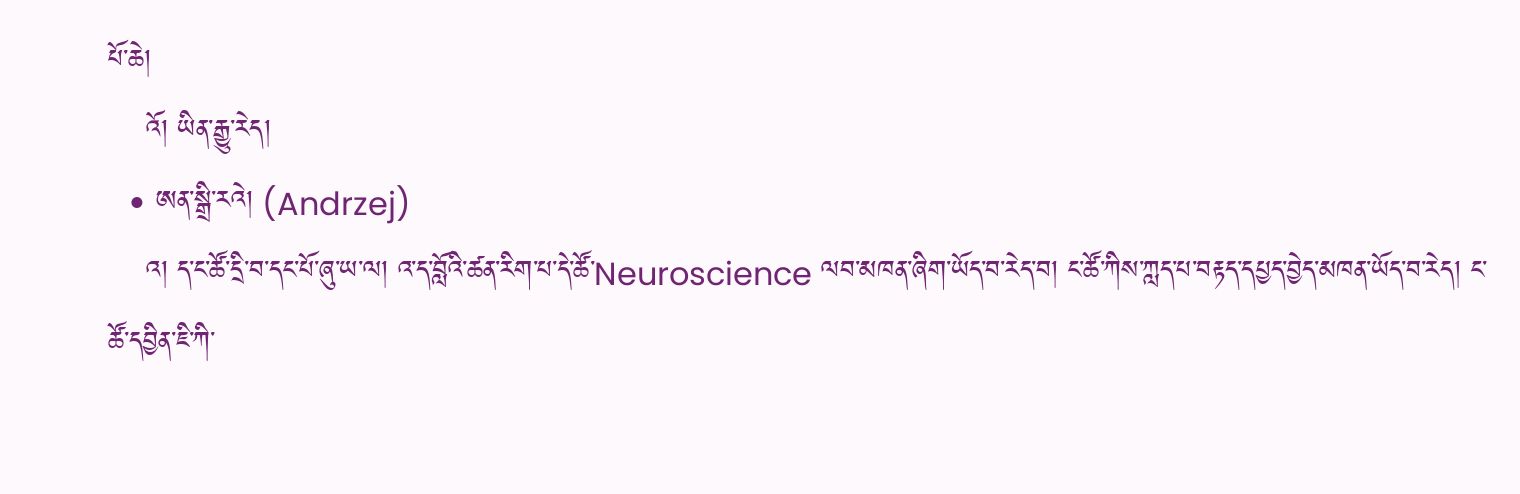པོ་ཆེ།
    འོ། ཡིན་རྒྱུ་རེད།
  • ཨན་སྒྲི་རའེ། (Andrzej)
    འ། ད་ང་ཚོ་དྲི་བ་དང་པོ་ཞུ་ཡ་ལ། འ་ད་བློའི་ཚན་རིག་པ་དེ་ཚོ་Neuroscience ལབ་མཁན་ཞིག་ཡོད་བ་རེད་བ། ང་ཚོ་ཀིས་ཀླད་པ་བརྟད་དཔྱད་བྱེད་མཁན་ཡོད་བ་རེད། ང་ཚོ་དབྱིན་ཇི་ཀི་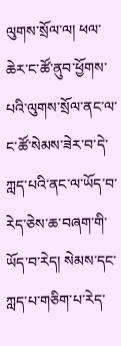ལུགས་སྲོལ་ལ། ཕལ་ཆེར་ང་ཚོ་ནུབ་ཕྱོགས་པའི་ལུགས་སྲོལ་ནང་ལ་ང་ཚོ་སེམས་ཟེར་བ་དེ་ཀླད་པའི་ནང་ལ་ཡོད་བ་རེད་ཅེས་ཆ་བཞག་གི་ཡོད་བ་རེད། སེམས་དང་ཀླད་པ་གཅིག་པ་རེད་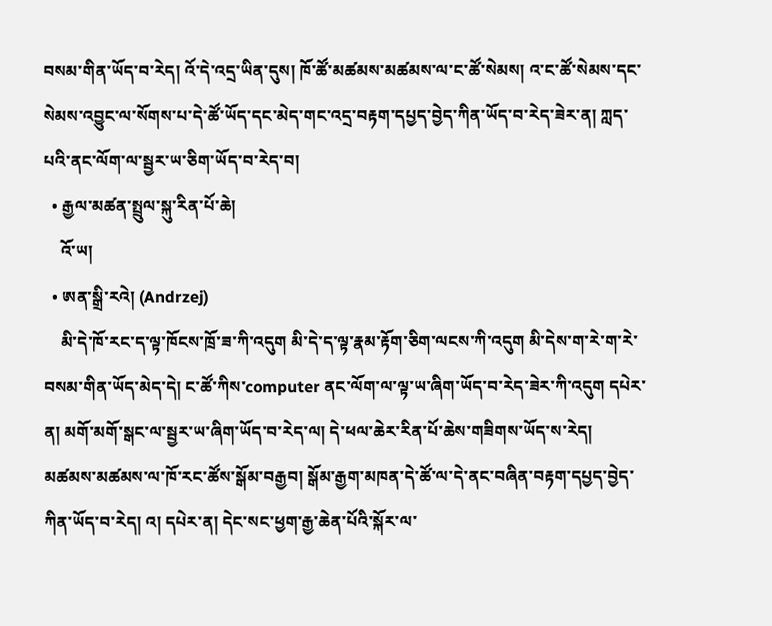བསམ་གིན་ཡོད་བ་རེད། འོ་དེ་འདྲ་ཡིན་དུས། ཁོ་ཚོ་མཚམས་མཚམས་ལ་ང་ཚོ་སེམས། འ་ང་ཚོ་སེམས་དང་སེམས་འབྱུང་ལ་སོགས་པ་དེ་ཚོ་ཡོད་དང་མེད་གང་འདྲ་བརྟག་དཔྱད་བྱེད་ཀིན་ཡོད་བ་རེད་ཟེར་ན། ཀླད་པའི་ནང་ལོག་ལ་སྦྱར་ཡ་ཅིག་ཡོད་བ་རེད་བ།
  • རྒྱལ་མཚན་སྤྲུལ་སྐུ་རིན་པོ་ཆེ།
    འོ་ཡ།
  • ཨན་སྒྲི་རའེ། (Andrzej)
    མི་དེ་ཁོ་རང་ད་ལྟ་ཁོངས་ཁྲོ་ཟ་ཀི་འདུག མི་དེ་ད་ལྟ་རྣམ་རྟོག་ཅིག་ལངས་ཀི་འདུག མི་དེས་ག་རེ་ག་རེ་བསམ་གིན་ཡོད་མེད་དེ། ང་ཚོ་ཀིས་computer ནང་ལོག་ལ་ལྟ་ཡ་ཞིག་ཡོད་བ་རེད་ཟེར་ཀི་འདུག དཔེར་ན། མགོ་མགོ་སྒང་ལ་སྦྱར་ཡ་ཞིག་ཡོད་བ་རེད་ལ། དེ་ཕལ་ཆེར་རིན་པོ་ཆེས་གཟིགས་ཡོད་ས་རེད། མཚམས་མཚམས་ལ་ཁོ་རང་ཚོས་སྒོམ་བརྒྱབ། སྒོམ་རྒྱག་མཁན་དེ་ཚོ་ལ་དེ་ནང་བཞིན་བརྟག་དཔྱད་བྱེད་ཀིན་ཡོད་བ་རེད། འ། དཔེར་ན། དེང་སང་ཕྱག་རྒྱ་ཆེན་པོའི་སྐོར་ལ་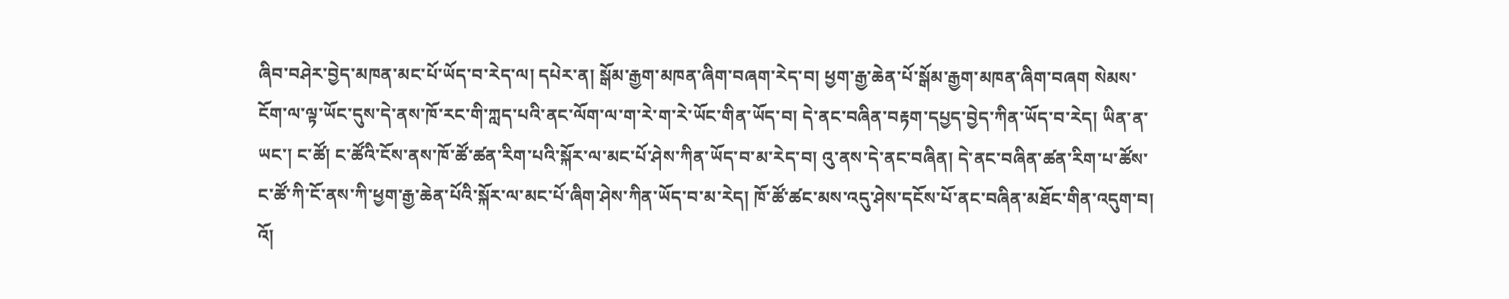ཞིབ་བཤེར་བྱེད་མཁན་མང་པོ་ཡོད་བ་རེད་ལ། དཔེར་ན། སྒོམ་རྒྱག་མཁན་ཞིག་བཞག་རེད་བ། ཕྱག་རྒྱ་ཆེན་པོ་སྒོམ་རྒྱག་མཁན་ཞིག་བཞག སེམས་ངོག་ལ་ལྟ་ཡོང་དུས་དེ་ནས་ཁོ་རང་གི་ཀླད་པའི་ནང་ལོག་ལ་ག་རེ་ག་རེ་ཡོང་གིན་ཡོད་བ། དེ་ནང་བཞིན་བརྟག་དཔྱད་བྱེད་ཀིན་ཡོད་བ་རེད། ཡིན་ན་ཡང་། ང་ཚོ། ང་ཚོའི་ངོས་ནས་ཁོ་ཚོ་ཚན་རིག་པའི་སྐོར་ལ་མང་པོ་ཤེས་ཀིན་ཡོད་བ་མ་རེད་བ། འུ་ནས་དེ་ནང་བཞིན། དེ་ནང་བཞིན་ཚན་རིག་པ་ཚོས་ང་ཚོ་ཀི་ངོ་ནས་ཀི་ཕྱག་རྒྱ་ཆེན་པོའི་སྐོར་ལ་མང་པོ་ཞིག་ཤེས་ཀིན་ཡོད་བ་མ་རེད། ཁོ་ཚོ་ཚང་མས་འདུ་ཤེས་དངོས་པོ་ནང་བཞིན་མཐོང་གིན་འདུག་བ། འོ།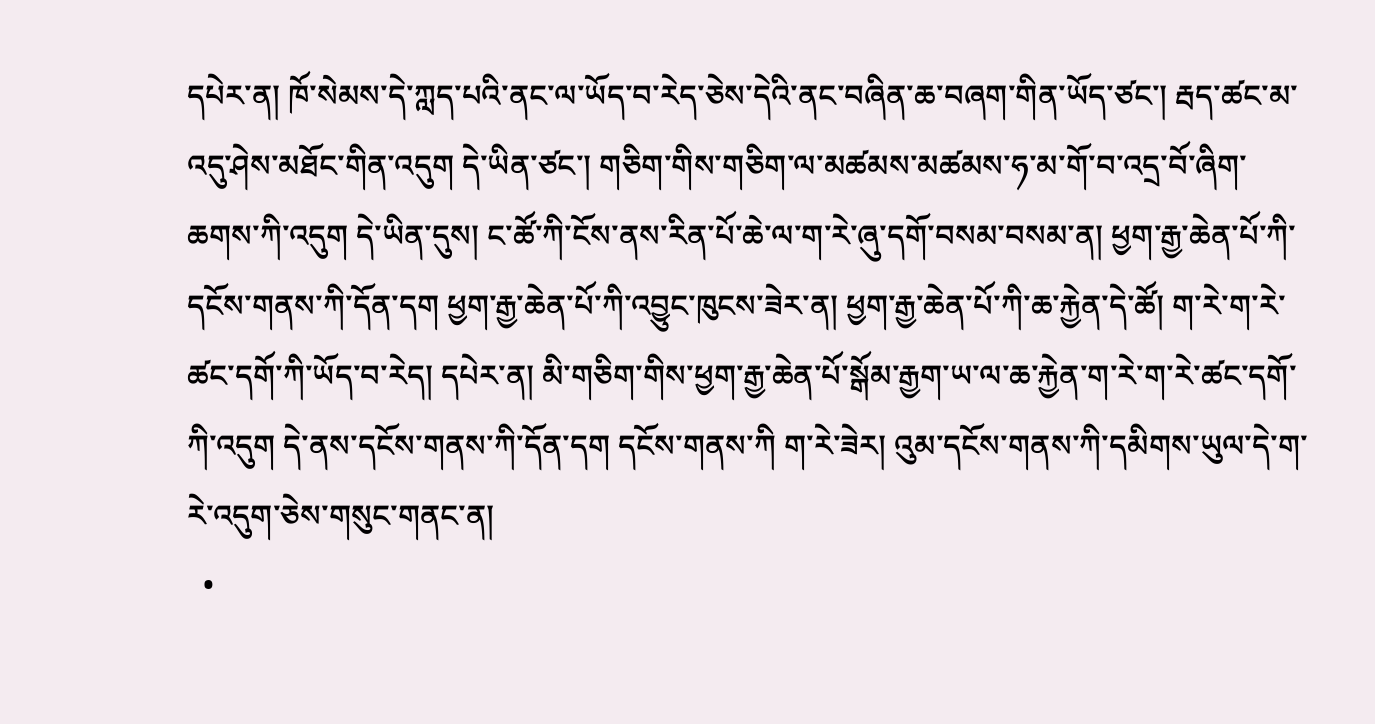དཔེར་ན། ཁོ་སེམས་དེ་ཀླད་པའི་ནང་ལ་ཡོད་བ་རེད་ཅེས་དེའི་ནང་བཞིན་ཆ་བཞག་གིན་ཡོད་ཙང་། རྦད་ཚང་མ་འདུ་ཤེས་མཐོང་གིན་འདུག དེ་ཡིན་ཙང་། གཅིག་གིས་གཅིག་ལ་མཚམས་མཚམས་ཧ་མ་གོ་བ་འདྲ་བོ་ཞིག་ཆགས་ཀི་འདུག དེ་ཡིན་དུས། ང་ཚོ་ཀི་ངོས་ནས་རིན་པོ་ཆེ་ལ་ག་རེ་ཞུ་དགོ་བསམ་བསམ་ན། ཕྱག་རྒྱ་ཆེན་པོ་ཀི་དངོས་གནས་ཀི་དོན་དག ཕྱག་རྒྱ་ཆེན་པོ་ཀི་འབྱུང་ཁུངས་ཟེར་ན། ཕྱག་རྒྱ་ཆེན་པོ་ཀི་ཆ་རྐྱེན་དེ་ཚོ། ག་རེ་ག་རེ་ཚང་དགོ་ཀི་ཡོད་བ་རེད། དཔེར་ན། མི་གཅིག་གིས་ཕྱག་རྒྱ་ཆེན་པོ་སྒོམ་རྒྱག་ཡ་ལ་ཆ་རྐྱེན་ག་རེ་ག་རེ་ཚང་དགོ་ཀི་འདུག དེ་ནས་དངོས་གནས་ཀི་དོན་དག དངོས་གནས་ཀི ག་རེ་ཟེར། འུམ་དངོས་གནས་ཀི་དམིགས་ཡུལ་དེ་ག་རེ་འདུག་ཅེས་གསུང་གནང་ན།
  •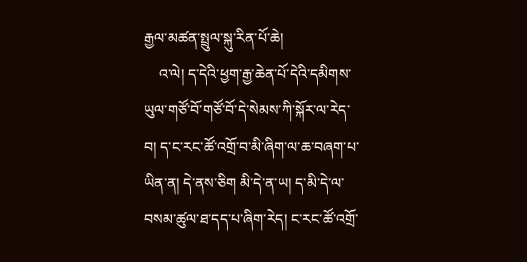རྒྱལ་མཚན་སྤྲུལ་སྐུ་རིན་པོ་ཆེ།
    འ་ལེ། ད་དེའི་ཕྱག་རྒྱ་ཆེན་པོ་དེའི་དམིགས་ཡུལ་གཙོ་བོ་གཙོ་བོ་དེ་སེམས་ཀི་སྐོར་ལ་རེད་བ། ད་ང་རང་ཚོ་འགྲོ་བ་མི་ཞིག་ལ་ཆ་བཞག་པ་ཡིན་ན། དེ་ནས་ཅིག མི་དེ་ན་ཡ། ད་མི་དེ་ལ་བསམ་ཚུལ་ཐ་དད་པ་ཞིག་རེད། ང་རང་ཚོ་འགྲོ་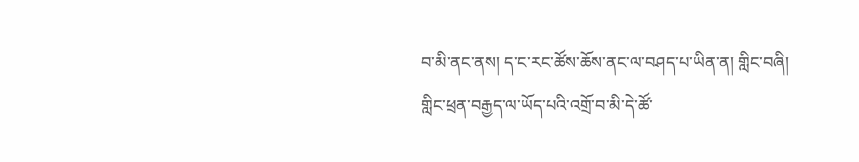བ་མི་ནང་ནས། ད་ང་རང་ཚོས་ཆོས་ནང་ལ་བཤད་པ་ཡིན་ན། གླིང་བཞི། གླིང་ཕྲན་བརྒྱད་ལ་ཡོད་པའི་འགྲོ་བ་མི་དེ་ཚོ་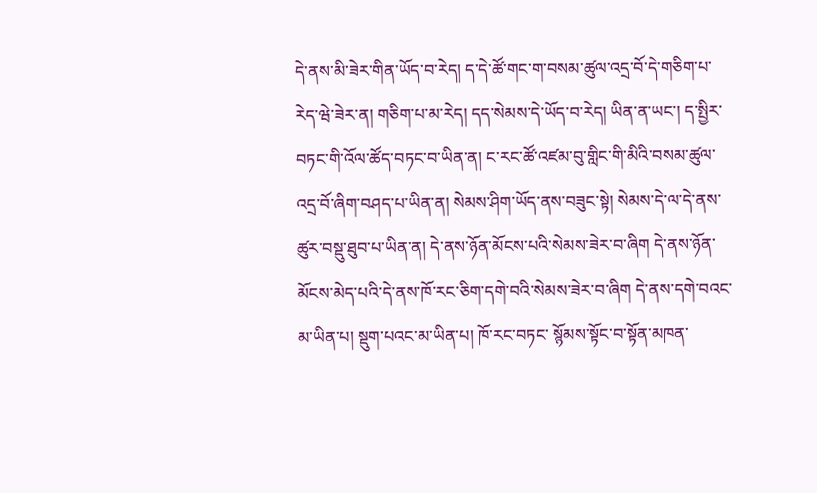དེ་ནས་མི་ཟེར་གིན་ཡོད་བ་རེད། ད་དེ་ཚོ་གང་ག་བསམ་ཚུལ་འདྲ་བོ་དེ་གཅིག་པ་རེད་ཝེ་ཟེར་ན། གཅིག་པ་མ་རེད། དད་སེམས་དེ་ཡོད་བ་རེད། ཡིན་ན་ཡང་། ད་སྤྱིར་བཏང་གི་འོལ་ཚོད་བཏང་བ་ཡིན་ན། ང་རང་ཚོ་འཛམ་བུ་གླིང་གི་མིའི་བསམ་ཚུལ་འདྲ་བོ་ཞིག་བཤད་པ་ཡིན་ན། སེམས་ཤིག་ཡོད་ནས་བཟུང་སྟེ། སེམས་དེ་ལ་དེ་ནས་ཚུར་བསྡུ་ཐུབ་པ་ཡིན་ན། དེ་ནས་ཉོན་མོངས་པའི་སེམས་ཟེར་བ་ཞིག དེ་ནས་ཉོན་མོངས་མེད་པའི་དེ་ནས་ཁོ་རང་ཅིག་དགེ་བའི་སེམས་ཟེར་བ་ཞིག དེ་ནས་དགེ་བའང་མ་ཡིན་པ། སྡུག་པའང་མ་ཡིན་པ། ཁོ་རང་བཏང་ སྙོམས་སྟོང་བ་སྟོན་མཁན་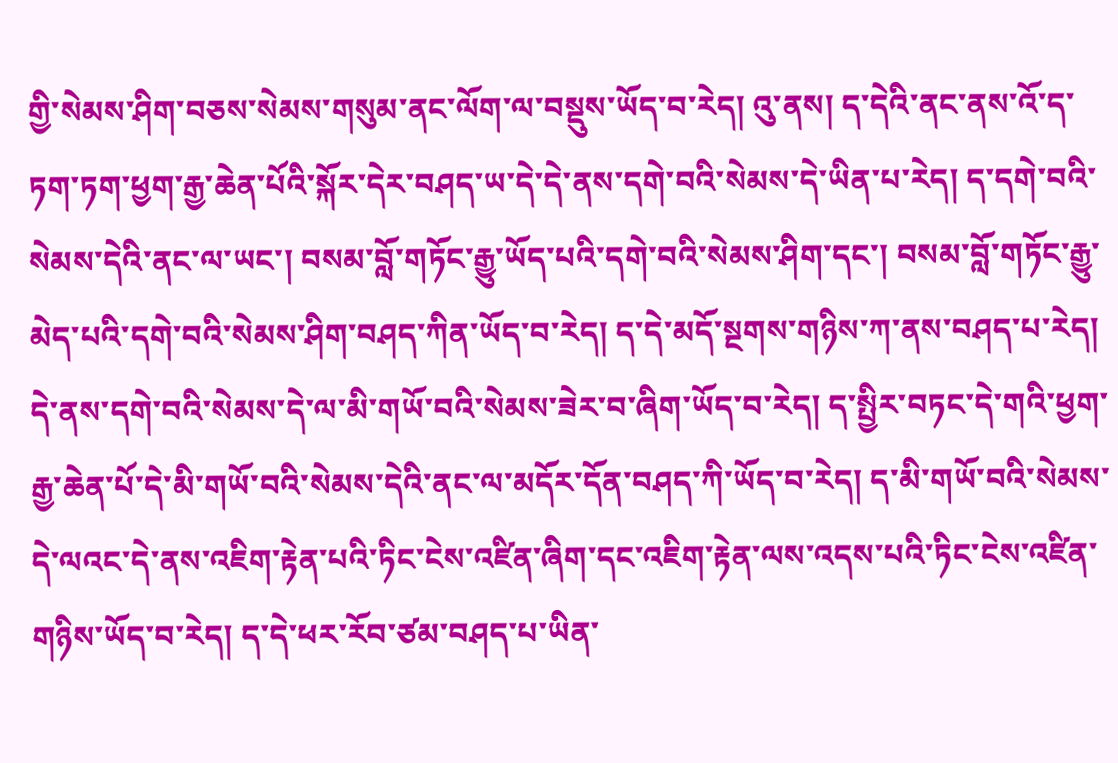གྱི་སེམས་ཤིག་བཅས་སེམས་གསུམ་ནང་ལོག་ལ་བསྡུས་ཡོད་བ་རེད། འུ་ནས། ད་དེའི་ནང་ནས་འོ་ད་ཏག་ཏག་ཕྱག་རྒྱ་ཆེན་པོའི་སྐོར་དེར་བཤད་ཡ་དེ་དེ་ནས་དགེ་བའི་སེམས་དེ་ཡིན་པ་རེད། ད་དགེ་བའི་སེམས་དེའི་ནང་ལ་ཡང་། བསམ་བློ་གཏོང་རྒྱུ་ཡོད་པའི་དགེ་བའི་སེམས་ཤིག་དང་། བསམ་བློ་གཏོང་རྒྱུ་མེད་པའི་དགེ་བའི་སེམས་ཤིག་བཤད་ཀིན་ཡོད་བ་རེད། ད་དེ་མདོ་སྔགས་གཉིས་ཀ་ནས་བཤད་པ་རེད། དེ་ནས་དགེ་བའི་སེམས་དེ་ལ་མི་གཡོ་བའི་སེམས་ཟེར་བ་ཞིག་ཡོད་བ་རེད། ད་སྤྱིར་བཏང་དེ་གའི་ཕྱག་རྒྱ་ཆེན་པོ་དེ་མི་གཡོ་བའི་སེམས་དེའི་ནང་ལ་མདོར་དོན་བཤད་ཀི་ཡོད་བ་རེད། ད་མི་གཡོ་བའི་སེམས་དེ་ལའང་དེ་ནས་འཇིག་རྟེན་པའི་ཏིང་ངེས་འཛིན་ཞིག་དང་འཇིག་རྟེན་ལས་འདས་པའི་ཏིང་ངེས་འཛིན་གཉིས་ཡོད་བ་རེད། ད་དེ་ཕར་རོབ་ཙམ་བཤད་པ་ཡིན་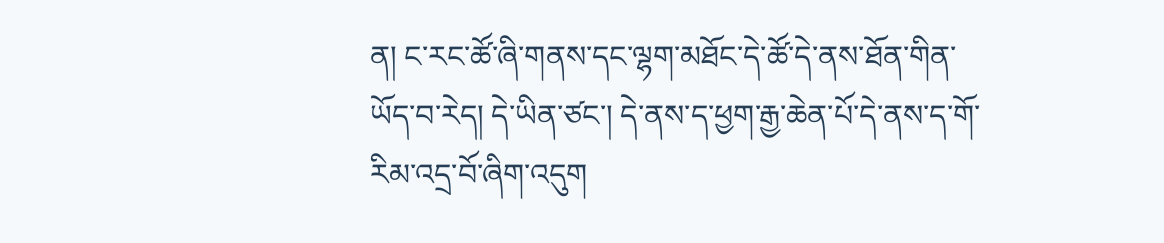ན། ང་རང་ཚོ་ཞི་གནས་དང་ལྷག་མཐོང་དེ་ཚོ་དེ་ནས་ཐོན་གིན་ཡོད་བ་རེད། དེ་ཡིན་ཙང་། དེ་ནས་ད་ཕྱག་རྒྱ་ཆེན་པོ་དེ་ནས་ད་གོ་རིམ་འདྲ་བོ་ཞིག་འདུག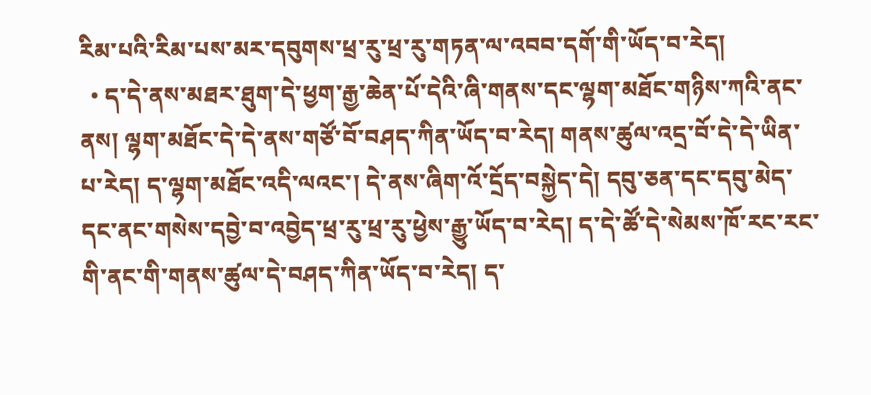རིམ་པའི་རིམ་པས་མར་དབུགས་ཕྲ་རུ་ཕྲ་རུ་གཏན་ལ་འབབ་དགོ་གི་ཡོད་བ་རེད།
  • ད་དེ་ནས་མཐར་ཐུག་དེ་ཕྱག་རྒྱ་ཆེན་པོ་དེའི་ཞི་གནས་དང་ལྷག་མཐོང་གཉིས་ཀའི་ནང་ནས། ལྷག་མཐོང་དེ་དེ་ནས་གཙོ་བོ་བཤད་ཀིན་ཡོད་བ་རེད། གནས་ཚུལ་འདྲ་བོ་དེ་དེ་ཡིན་པ་རེད། ད་ལྷག་མཐོང་འདི་ལའང་། དེ་ནས་ཞིག་འོ་དྲོད་བསྐྱེད་དེ། དབུ་ཅན་དང་དབུ་མེད་དང་ནང་གསེས་དབྱེ་བ་འབྱེད་ཕྲ་རུ་ཕྲ་རུ་ཕྱེས་རྒྱུ་ཡོད་བ་རེད། ད་དེ་ཚོ་དེ་སེམས་ཁོ་རང་རང་གི་ནང་གི་གནས་ཚུལ་དེ་བཤད་ཀིན་ཡོད་བ་རེད། ད་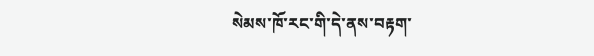སེམས་ཁོ་རང་གི་དེ་ནས་བརྟག་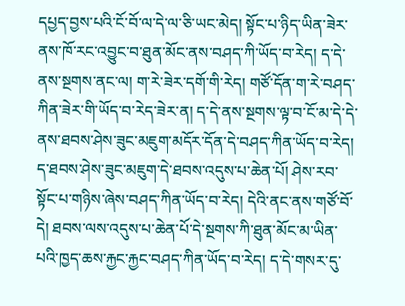དཔྱད་བྱས་པའི་ངོ་བོ་ལ་དེ་ལ་ཅི་ཡང་མེད། སྟོང་པ་ཉིད་ཡིན་ཟེར་ནས་ཁོ་རང་འབྱུང་བ་ཐུན་མོང་ནས་བཤད་ཀི་ཡོད་བ་རེད། ད་དེ་ནས་སྔགས་ནང་ལ། ག་རེ་ཟེར་དགོ་གི་རེད། གཙོ་དོན་ག་རེ་བཤད་ཀིན་ཟེར་གི་ཡོད་བ་རེད་ཟེར་ན། ད་དེ་ནས་སྔགས་ལྟ་བ་ངོ་མ་དེ་དེ་ནས་ཐབས་ཤེས་ཟུང་མཇུག་མདོར་དོན་དེ་བཤད་ཀིན་ཡོད་བ་རེད། ད་ཐབས་ཤེས་ཟུང་མཇུག་དེ་ཐབས་འདུས་པ་ཆེན་པོ། ཤེས་རབ་སྟོང་པ་གཉིས་ཞེས་བཤད་ཀིན་ཡོད་བ་རེད། དེའི་ནང་ནས་གཙོ་བོ་དེ། ཐབས་ལས་འདུས་པ་ཆེན་པོ་དེ་སྔགས་ཀི་ཐུན་མོང་མ་ཡིན་པའི་ཁྱད་ཆས་རྐྱང་རྐྱང་བཤད་ཀིན་ཡོད་བ་རེད། ད་དེ་གསར་དུ་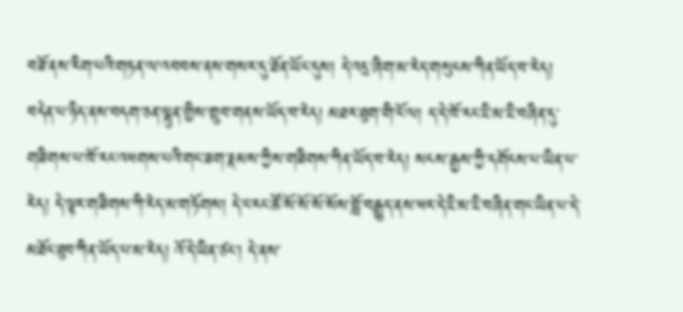བཟོ་ནས་རིག་པའི་གཏན་ལ་འབབས་ནས་གསར་དུ་ཐོན་ཡོང་དུས། དེ་འདྲ་ཞིག་མ་རེད་གསུངས་ཀིན་ཡོད་བ་རེད། བདེན་པ་ཉིད་ནས་བདག་ཅན་ལྷུན་གྱིས་གྲུབ་གནས་ཡོད་བ་རེད། མཐར་ཐུག་གི་ངོ་ལ། ད་དེ་ཁོ་རང་ཇི་མ་ཇི་བཞིན་དུ་གཟིགས་པ་ཁོ་རང་འཕགས་པའི་གང་ཟག་རྣམས་ཀྱིས་གཟིགས་ཀིན་ཡོད་བ་རེད། སངས་རྒྱས་ཀྱི་དགོངས་པ་ཡིན་པ་རེད། དེ་ལྟར་གཟིགས་ཀི་རེད་མ་གཏོགས། དེ་ང་རང་ཚོ་སོ་སོ་སོ་སོས་བློ་བརྒྱུད་ནས་ཕར་དེ་ཇི་མ་ཇི་བཞིན་གང་ཡིན་པ་དེ་མཐོང་ཐུབ་ཀིན་ཡོད་པ་མ་རེད། འོ་དེ་ཡིན་ཙང་། དེ་ནས་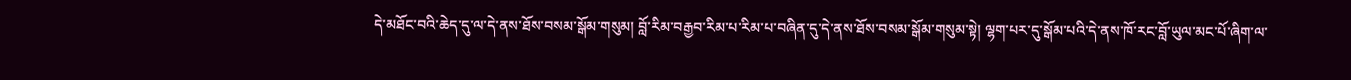དེ་མཐོང་བའི་ཆེད་དུ་ལ་དེ་ནས་ཐོས་བསམ་སྒོམ་གསུམ། བློ་རིམ་བརྒྱབ་རིམ་པ་རིམ་པ་བཞིན་དུ་དེ་ནས་ཐོས་བསམ་སྒོམ་གསུམ་སྟེ། ལྷག་པར་དུ་སྒོམ་པའི་དེ་ནས་ཁོ་རང་བློ་ཡུལ་མང་པོ་ཞིག་ལ་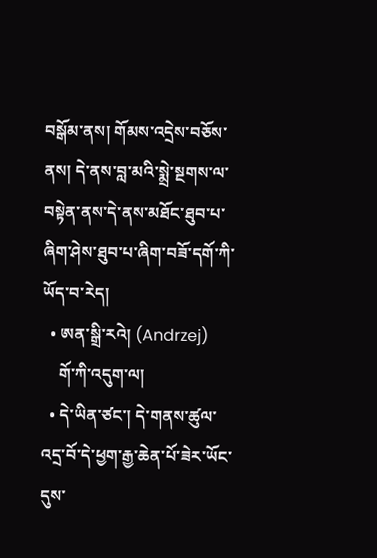བསྒོམ་ནས། གོམས་འདྲེས་བཅོས་ནས། དེ་ནས་བླ་མའི་སྨྲེ་སྔགས་ལ་བསྟེན་ནས་དེ་ནས་མཐོང་ཐུབ་པ་ཞིག་ཤེས་ཐུབ་པ་ཞིག་བཟོ་དགོ་ཀི་ཡོད་བ་རེད།
  • ཨན་སྒྲི་རའེ། (Andrzej)
    གོ་ཀི་འདུག་ལ།
  • དེ་ཡིན་ཙང་། དེ་གནས་ཚུལ་འདྲ་བོ་དེ་ཕྱག་རྒྱ་ཆེན་པོ་ཟེར་ཡོང་དུས་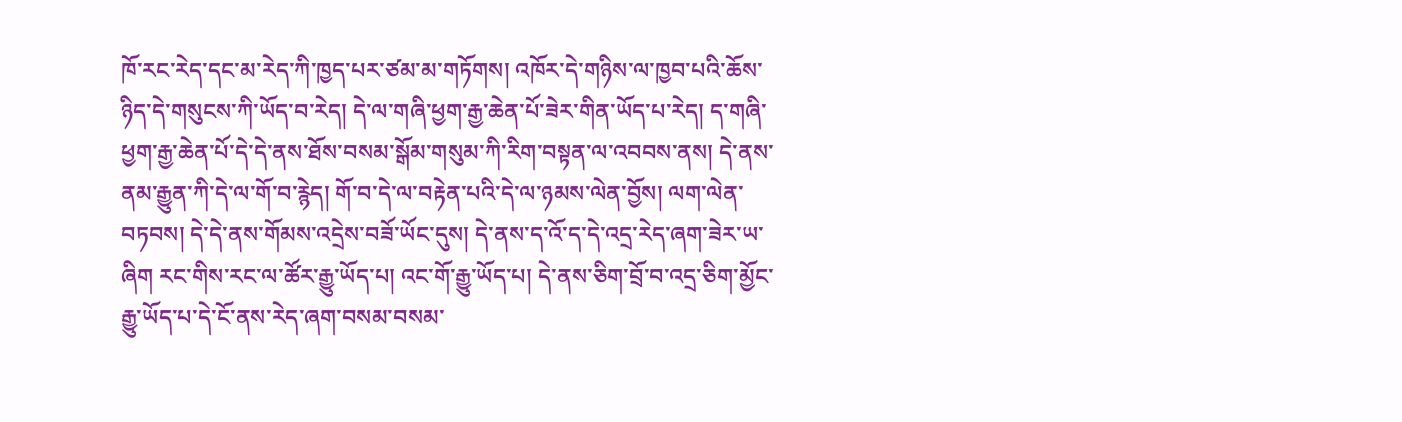ཁོ་རང་རེད་དང་མ་རེད་ཀི་ཁྱད་པར་ཙམ་མ་གཏོགས། འཁོར་དེ་གཉིས་ལ་ཁྱབ་པའི་ཆོས་ཉིད་དེ་གསུངས་ཀི་ཡོད་བ་རེད། དེ་ལ་གཞི་ཕྱག་རྒྱ་ཆེན་པོ་ཟེར་གིན་ཡོད་པ་རེད། ད་གཞི་ཕྱག་རྒྱ་ཆེན་པོ་དེ་དེ་ནས་ཐོས་བསམ་སྒོམ་གསུམ་ཀི་རིག་བསྟན་ལ་འབབས་ནས། དེ་ནས་ནམ་རྒྱུན་ཀི་དེ་ལ་གོ་བ་རྙེད། གོ་བ་དེ་ལ་བརྟེན་པའི་དེ་ལ་ཉམས་ལེན་བྱོས། ལག་ལེན་བཏབས། དེ་དེ་ནས་གོམས་འདྲེས་བཟོ་ཡོང་དུས། དེ་ནས་ད་འོ་ད་དེ་འདྲ་རེད་ཞག་ཟེར་ཡ་ཞིག རང་གིས་རང་ལ་ཚོར་རྒྱུ་ཡོད་པ། འང་གོ་རྒྱུ་ཡོད་པ། དེ་ནས་ཅིག་བྲོ་བ་འདྲ་ཅིག་མྱོང་རྒྱུ་ཡོད་པ་དེ་ངོ་ནས་རེད་ཞག་བསམ་བསམ་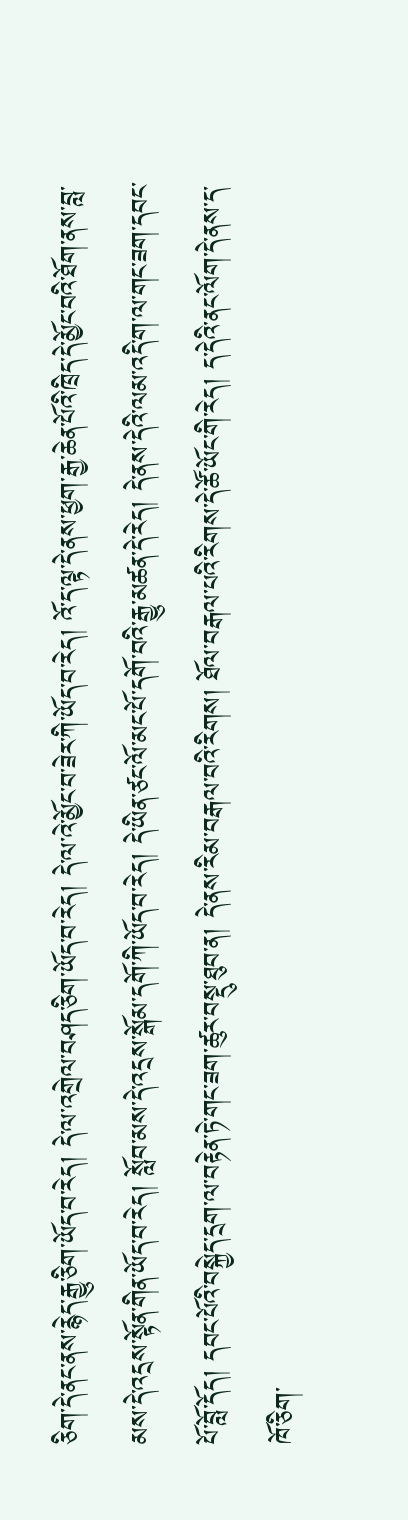ཅིག་དེ་ནང་ནས་རྙེད་རྒྱུ་ཅིག་ཡོད་བ་རེད། དེ་ལ་འགྲེལ་བཤད་ཅིག་ཡོད་བ་རེད། དེ་ལ་འེ་མྱོང་བ་ཟེར་ཀི་ཡོད་བ་རེད། འོ་ད་ལྟ་དེ་ནས་ཕྱག་རྒྱ་ཆེན་པོའི་ཁྲིད་དེ་མྱོང་བའི་ཐོག་ནས་བླ་མས་དེ་འདྲས་སྟོན་གིན་ཡོད་བ་རེད། སློབ་མས་དེ་འདྲས་སྒོམ་དགོ་ཀི་ཡོད་བ་རེད། དེ་ཡིན་ཙང་ལོ་མང་པོ་དགོ་བའི་རྒྱུ་མཚན་དེ་རེད། དེ་ནས་དེའི་ལམ་འདི་ག་ལ་གང་ཟག་དབང་པོ་བློ་དོད། དབང་པོའི་བསྐྱེད་དྲག་ལ་བརྟེན་ཏེ་གང་ཟག་ཚུར་བསྡུ་ཐུབ་ན། དེ་ནས་རིམ་བརྒལ་བའི་རིགས། ཐོལ་བརྒལ་པའི་རིགས་དེ་ཚོ་ཡོང་གི་རེད། ད་དེའི་ནང་ལོག་དེ་ནས་ད་ཁོ་ཅིག་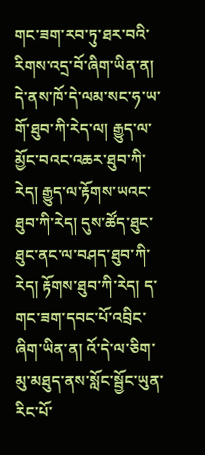གང་ཟག་རབ་ཏུ་ཐར་བའི་རིགས་འདྲ་བོ་ཞིག་ཡིན་ན། དེ་ནས་ཁོ་དེ་ལམ་སང་ཧ་ཡ་གོ་ཐུབ་ཀི་རེད་ལ། རྒྱུད་ལ་མྱོང་བའང་འཆར་ཐུབ་ཀི་རེད། རྒྱུད་ལ་རྟོགས་ཡའང་ཐུབ་ཀི་རེད། དུས་ཚོད་ཐུང་ཐུང་ནང་ལ་བཤད་ཐུབ་ཀི་རེད། རྟོགས་ཐུབ་ཀི་རེད། ད་གང་ཟག་དབང་པོ་འབྲིང་ཞིག་ཡིན་ན། འོ་དེ་ལ་ཅིག་མུ་མཐུད་ནས་སློང་སྦྱོང་ཡུན་རིང་པོ་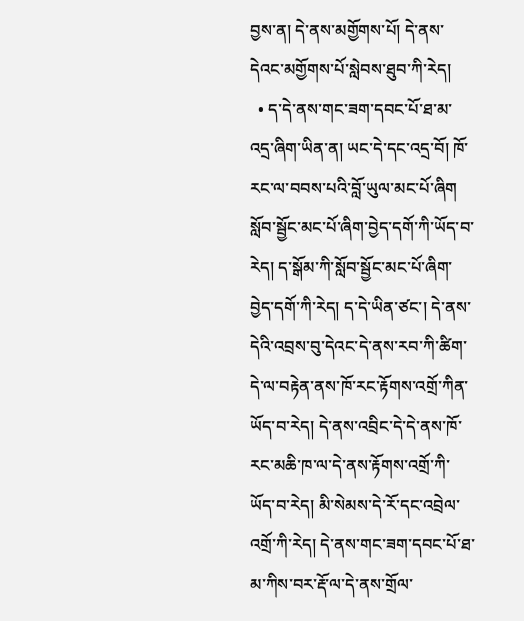བྱས་ན། དེ་ནས་མགྱོགས་པོ། དེ་ནས་དེའང་མགྱོགས་པོ་སླེབས་ཐུབ་ཀི་རེད།
  • ད་དེ་ནས་གང་ཟག་དབང་པོ་ཐ་མ་འདྲ་ཞིག་ཡིན་ན། ཡང་དེ་དང་འདྲ་བོ། ཁོ་རང་ལ་བབས་པའི་བློ་ཡུལ་མང་པོ་ཞིག སློབ་སྦྱོང་མང་པོ་ཞིག་བྱེད་དགོ་ཀི་ཡོད་བ་རེད། ད་སྒོམ་ཀི་སློབ་སྦྱོང་མང་པོ་ཞིག་བྱེད་དགོ་ཀི་རེད། ད་དེ་ཡིན་ཙང་། དེ་ནས་དེའི་འབྲས་བུ་དེའང་དེ་ནས་རབ་ཀི་ཚིག་དེ་ལ་བརྟེན་ནས་ཁོ་རང་རྟོགས་འགྲོ་ཀིན་ཡོད་བ་རེད། དེ་ནས་འབྲིང་དེ་དེ་ནས་ཁོ་རང་མཆི་ཁ་ལ་དེ་ནས་རྟོགས་འགྲོ་ཀི་ཡོད་བ་རེད། མི་སེམས་དེ་རོ་དང་འབྲེལ་འགྲོ་ཀི་རེད། དེ་ནས་གང་ཟག་དབང་པོ་ཐ་མ་ཀིས་བར་རྡོ་ལ་དེ་ནས་གྲོལ་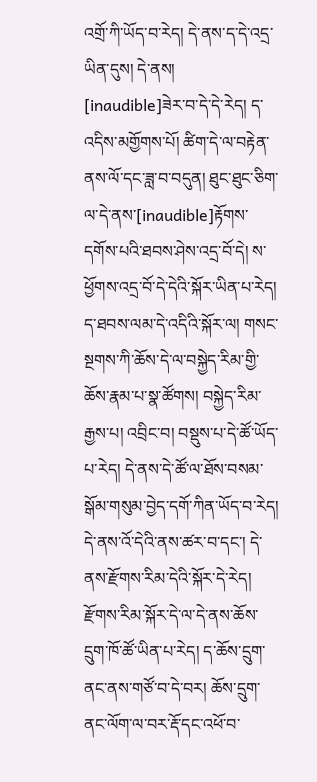འགྲོ་ཀི་ཡོད་བ་རེད། དེ་ནས་ད་དེ་འདྲ་ཡིན་དུས། དེ་ནས། [inaudible]ཟེར་བ་དེ་དེ་རེད། ད་འདིས་མགྱོགས་པོ། ཚིག་དེ་ལ་བརྟེན་ནས་ལོ་དང་ཟླ་བ་བདུན། ཐུང་ཐུང་ཅིག་ལ་དེ་ནས་[inaudible]རྟོགས་དགོས་པའི་ཐབས་ཤེས་འདྲ་བོ་དེ། ས་ཕྱོགས་འདྲ་བོ་དེ་དེའི་སྐོར་ཡིན་པ་རེད། ད་ཐབས་ལམ་དེ་འདིའི་སྐོར་ལ། གསང་སྔགས་ཀི་ཆོས་དེ་ལ་བསྐྱེད་རིམ་གྱི་ཆོས་རྣམ་པ་སྣ་ཚོགས། བསྐྱེད་རིམ་རྒྱས་པ། འབྲིང་བ། བསྡུས་པ་དེ་ཚོ་ཡོད་པ་རེད། དེ་ནས་དེ་ཚོ་ལ་ཐོས་བསམ་སྒོམ་གསུམ་བྱེད་དགོ་ཀིན་ཡོད་བ་རེད། དེ་ནས་འོ་དེའི་ནས་ཚར་བ་དང་། དེ་ནས་རྫོགས་རིམ་དེའི་སྐོར་དེ་རེད། རྫོགས་རིམ་སྐོར་དེ་ལ་དེ་ནས་ཆོས་དྲུག་ཁོ་ཚོ་ཡིན་པ་རེད། ད་ཆོས་དྲུག་ནང་ནས་གཙོ་བ་དེ་བར། ཆོས་དྲུག་ནང་ལོག་ལ་བར་རྡོ་དང་འཕོ་བ་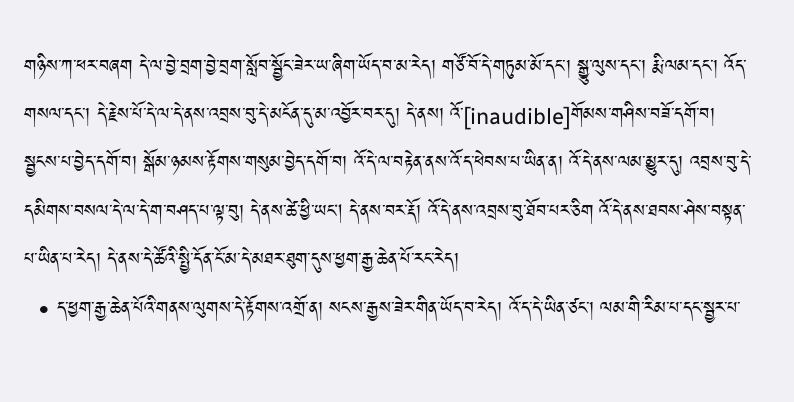གཉིས་ཀ་ཕར་བཞག དེ་ལ་བྱེ་བྲག་བྱེ་བྲག་སློབ་སྦྱོང་ཟེར་ཡ་ཞིག་ཡོད་བ་མ་རེད། གཙོ་བོ་དེ་གཏུམ་མོ་དང་། སྒྱུ་ལུས་དང་། རྨི་ལམ་དང་། འོད་གསལ་དང་། དེ་རྗེས་པོ་དེ་ལ་དེ་ནས་འབྲས་བུ་དེ་མངོན་དུ་མ་འབྱོར་བར་དུ། དེ་ནས། འོ་[inaudible]གོམས་གཤིས་བཟོ་དགོ་བ། སྦྱངས་པ་བྱེད་དགོ་བ། སྒོམ་ཉམས་རྟོགས་གསུམ་བྱེད་དགོ་བ། འོ་དེ་ལ་བརྟེན་ནས་འོ་ད་ཕེབས་པ་ཡིན་ན། འོ་དེ་ནས་ལམ་མྱུར་དུ། འབྲས་བུ་དེ་དམིགས་བསལ་དེ་ལ་དེ་ག་བཤད་པ་ལྟ་བུ། དེ་ནས་ཚེ་ཕྱི་ཡང། དེ་ནས་བར་རྡོ། འོ་དེ་ནས་འབྲས་བུ་ཐོབ་པར་ཅིག འོ་དེ་ནས་ཐབས་ཤེས་བསྟན་པ་ཡིན་པ་རེད། དེ་ནས་དེ་ཚོའི་སྤྱི་དོན་ངོ་མ་དེ་མཐར་ཐུག་དུས་ཕྱག་རྒྱ་ཆེན་པོ་རང་རེད།
  • ད་ཕྱག་རྒྱ་ཆེན་པོའི་གནས་ལུགས་དེ་རྟོགས་འགྲོ་ན། སངས་རྒྱས་ཟེར་གིན་ཡོད་བ་རེད། འོ་ད་དེ་ཡིན་ཙང་། ལམ་གི་རིམ་པ་དང་སྦྱར་པ་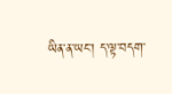ཡིན་ན་ཡང་། ད་ལྟ་བདག་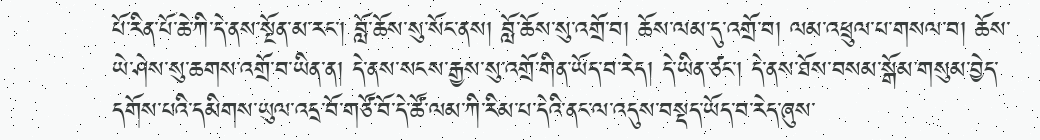པོ་རིན་པོ་ཆེ་ཀི་དེ་ནས་སྔོན་མ་རང་། བློ་ཆོས་སུ་སོང་ནས། བློ་ཆོས་སུ་འགྲོ་བ། ཆོས་ལམ་དུ་འགྲོ་བ། ལམ་འཕྲུལ་པ་གསལ་བ། ཆོས་ཡེ་ཤེས་སུ་ཆགས་འགྲོ་བ་ཡིན་ན། དེ་ནས་སངས་རྒྱས་སུ་འགྲོ་གིན་ཡོད་བ་རེད། དེ་ཡིན་ཙང་། དེ་ནས་ཐོས་བསམ་སྒོམ་གསུམ་བྱེད་དགོས་པའི་དམིགས་ཡུལ་འདྲ་བོ་གཙོ་བོ་དེ་ཚོ་ལམ་ཀི་རིམ་པ་དེའི་ནང་ལ་འདུས་བསྡད་ཡོད་བ་རེད་ཞུས་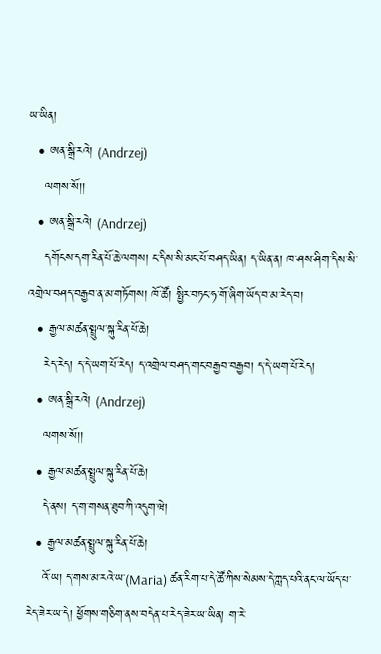ཡ་ཡིན།
  • ཨན་སྒྲི་རའེ། (Andrzej)
    ལགས་སོ།།
  • ཨན་སྒྲི་རའེ། (Andrzej)
    དགོངས་དག་རིན་པོ་ཆེ་ལགས། ང་དིས་སི་མང་པོ་བཤད་ཡིན། ད་ཡིན་ན། ཁ་ཤས་ཤིག་དིས་སི་འགྲེལ་བཤད་བརྒྱབ་ན་མ་གཏོགས། ཁོ་ཚོ། སྤྱིར་བཏང་ཧ་གོ་ཞིག་ཡོད་བ་མ་རེད་བ།
  • རྒྱལ་མཚན་སྤྲུལ་སྐུ་རིན་པོ་ཆེ།
    རེད་རེད། ད་དེ་ཡག་པོ་རེད། ད་འགྲེལ་བཤད་གང་བརྒྱབ་བརྒྱབ། ད་དེ་ཡག་པོ་རེད།
  • ཨན་སྒྲི་རའེ། (Andrzej)
    ལགས་སོ།།
  • རྒྱལ་མཚན་སྤྲུལ་སྐུ་རིན་པོ་ཆེ།
    དེ་ནས། ད་ག་གསན་ཐུབ་ཀི་འདུག་ཝེ།
  • རྒྱལ་མཚན་སྤྲུལ་སྐུ་རིན་པོ་ཆེ།
    འོ་ཡ། ད་གས་མ་རའེ་ཡ་(Maria) ཚན་རིག་པ་དེ་ཚོ་ཀིས་སེམས་དེ་ཀླད་པའི་ནང་ལ་ཡོད་པ་རེད་ཟེར་ཡ་དེ། ཕྱོགས་གཅིག་ནས་བདེན་པ་རེད་ཟེར་ཡ་ཡིན། ག་རེ་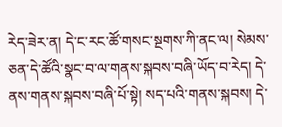རེད་ཟེར་ན། དེ་ང་རང་ཚོ་གསང་སྔགས་ཀི་ནང་ལ། སེམས་ཅན་དེ་ཚོའི་སྣང་བ་ལ་གནས་སྐབས་བཞི་ཡོད་བ་རེད། དེ་ནས་གནས་སྐབས་བཞི་པོ་སྟེ། སད་པའི་གནས་སྐབས། དེ་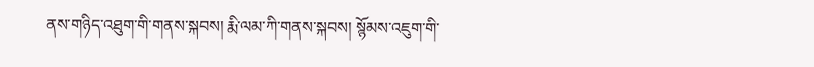ནས་གཉིད་འཐུག་གི་གནས་སྐབས། རྨི་ལམ་ཀི་གནས་སྐབས། སྙོམས་འཇུག་གི་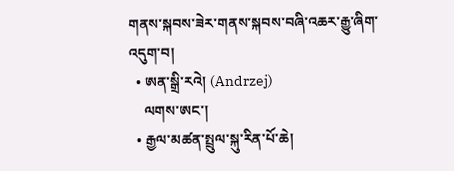གནས་སྐབས་ཟེར་གནས་སྐབས་བཞི་འཆར་རྒྱུ་ཞིག་འདུག་བ།
  • ཨན་སྒྲི་རའེ། (Andrzej)
    ལགས་ཨང་།
  • རྒྱལ་མཚན་སྤྲུལ་སྐུ་རིན་པོ་ཆེ།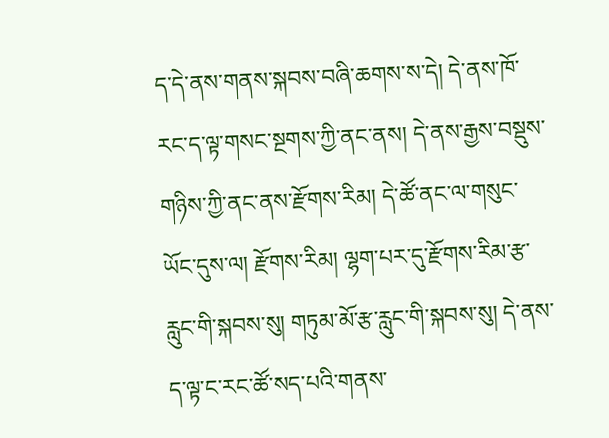ད་དེ་ནས་གནས་སྐབས་བཞི་ཆགས་ས་དེ། དེ་ནས་ཁོ་རང་ད་ལྟ་གསང་སྔགས་ཀྱི་ནང་ནས། དེ་ནས་རྒྱས་བསྡུས་གཉིས་ཀྱི་ནང་ནས་རྫོགས་རིམ། དེ་ཚོ་ནང་ལ་གསུང་ཡོང་དུས་ལ། རྫོགས་རིམ། ལྷག་པར་དུ་རྫོགས་རིམ་རྩ་རླུང་གི་སྐབས་སུ། གཏུམ་མོ་རྩ་རླུང་གི་སྐབས་སུ། དེ་ནས་ད་ལྟ་ང་རང་ཚོ་སད་པའི་གནས་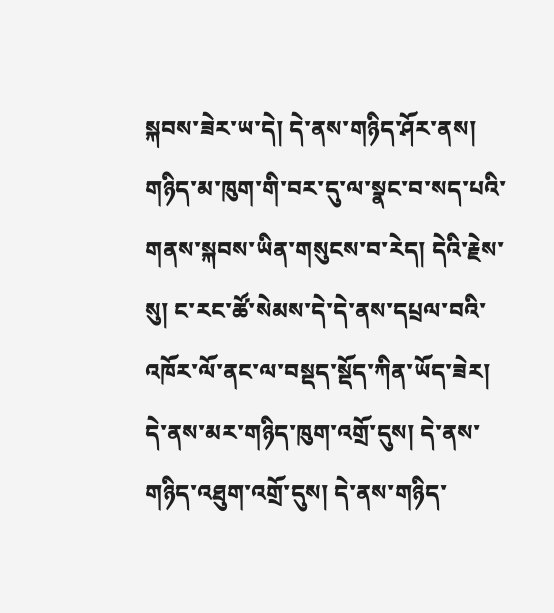སྐབས་ཟེར་ཡ་དེ། དེ་ནས་གཉིད་ཤོར་ནས། གཉིད་མ་ཁུག་གི་བར་དུ་ལ་སྣང་བ་སད་པའི་གནས་སྐབས་ཡིན་གསུངས་བ་རེད། དེའི་རྗེས་སུ། ང་རང་ཚོ་སེམས་དེ་དེ་ནས་དཔྲལ་བའི་འཁོར་ལོ་ནང་ལ་བསྡད་སྡོད་ཀིན་ཡོད་ཟེར། དེ་ནས་མར་གཉིད་ཁུག་འགྲོ་དུས། དེ་ནས་གཉིད་འཐུག་འགྲོ་དུས། དེ་ནས་གཉིད་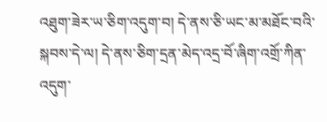འཐུག་ཟེར་ཡ་ཅིག་འདུག་བ། དེ་ནས་ཅི་ཡང་མ་མཐོང་བའི་སྐབས་དེ་ལ། དེ་ནས་ཅིག་དྲན་མེད་འདྲ་བོ་ཞིག་འགྲོ་ཀིན་འདུག་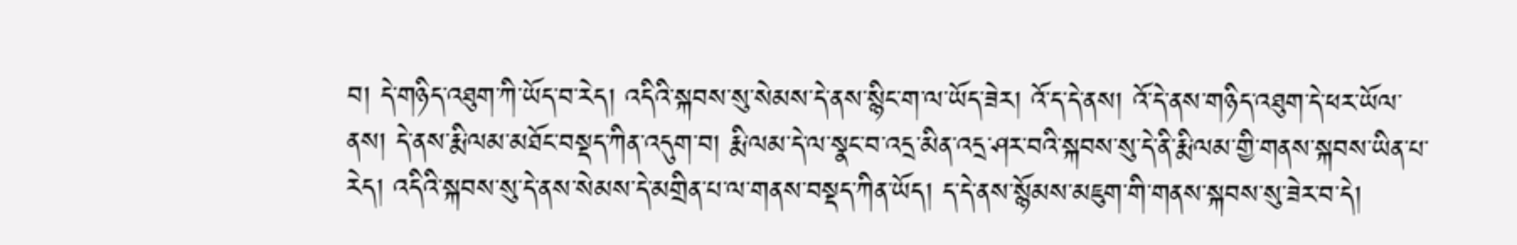བ། དེ་གཉིད་འཐུག་ཀི་ཡོད་བ་རེད། འདིའི་སྐབས་སུ་སེམས་དེ་ནས་སྙིང་ག་ལ་ཡོད་ཟེར། འོ་ད་དེ་ནས། འོ་དེ་ནས་གཉིད་འཐུག་དེ་ཕར་ཡོལ་ནས། དེ་ནས་རྨི་ལམ་མཐོང་བསྡད་ཀིན་འདུག་བ། རྨི་ལམ་དེ་ལ་སྣང་བ་འདྲ་མིན་འདྲ་ཤར་བའི་སྐབས་སུ་དེ་ནི་རྨི་ལམ་གྱི་གནས་སྐབས་ཡིན་པ་རེད། འདིའི་སྐབས་སུ་དེ་ནས་སེམས་དེ་མགྲིན་པ་ལ་གནས་བསྡད་ཀིན་ཡོད། ད་དེ་ནས་སྙོམས་མཇུག་གི་གནས་སྐབས་སུ་ཟེར་བ་དེ།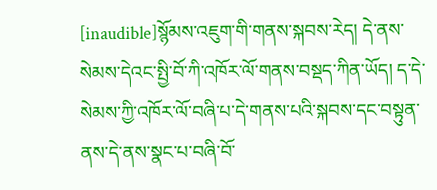[inaudible]སྙོམས་འཇུག་གི་གནས་སྐབས་རེད། དེ་ནས་སེམས་དེའང་སྤྱི་བོ་ཀི་འཁོར་ལོ་གནས་བསྡད་ཀིན་ཡོད། ད་དེ་སེམས་ཀྱི་འཁོར་ལོ་བཞི་པ་དེ་གནས་པའི་སྐབས་དང་བསྟུན་ནས་དེ་ནས་སྣང་པ་བཞི་བོ་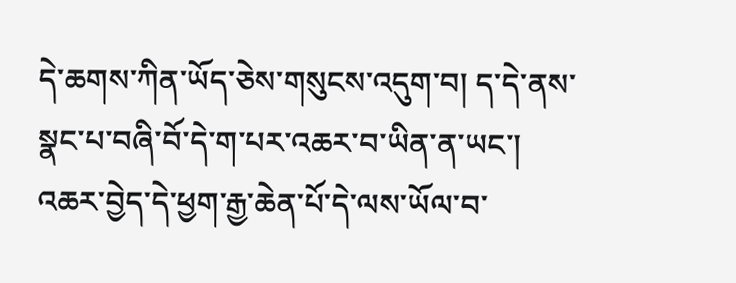དེ་ཆགས་ཀིན་ཡོད་ཅེས་གསུངས་འདུག་བ། ད་དེ་ནས་སྣང་པ་བཞི་བོ་དེ་ག་པར་འཆར་བ་ཡིན་ན་ཡང་། འཆར་བྱེད་དེ་ཕྱག་རྒྱ་ཆེན་པོ་དེ་ལས་ཡོལ་བ་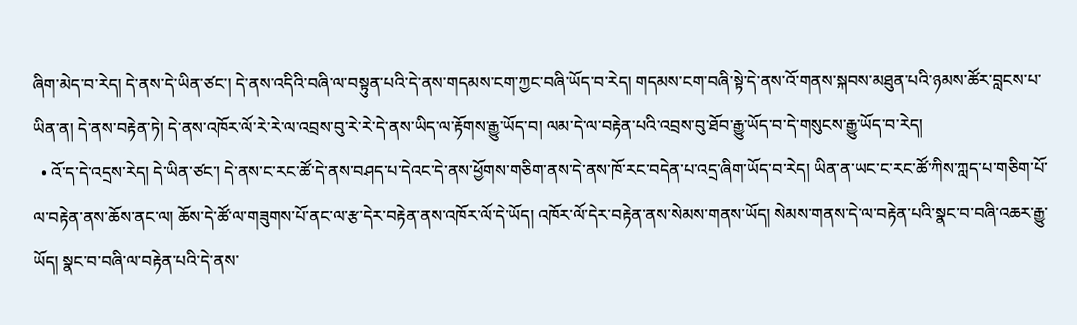ཞིག་མེད་བ་རེད། དེ་ནས་དེ་ཡིན་ཙང་། དེ་ནས་འདིའི་བཞི་ལ་བསྟུན་པའི་དེ་ནས་གདམས་ངག་ཀྱང་བཞི་ཡོད་བ་རེད། གདམས་ངག་བཞི་སྟེ་དེ་ནས་འོ་གནས་སྐབས་མཐུན་པའི་ཉམས་ཚོར་བླངས་པ་ཡིན་ན། དེ་ནས་བརྟེན་ཏེ། དེ་ནས་འཁོར་ལོ་རེ་རེ་ལ་འབྲས་བུ་རེ་རེ་དེ་ནས་ཡིད་ལ་རྟོགས་རྒྱུ་ཡོད་བ། ལམ་དེ་ལ་བརྟེན་པའི་འབྲས་བུ་ཐོབ་རྒྱུ་ཡོད་བ་དེ་གསུངས་རྒྱུ་ཡོད་བ་རེད།
  • འོ་ད་དེ་འདྲས་རེད། དེ་ཡིན་ཙང་། དེ་ནས་ང་རང་ཚོ་དེ་ནས་བཤད་པ་དེའང་དེ་ནས་ཕྱོགས་གཅིག་ནས་དེ་ནས་ཁོ་རང་བདེན་པ་འདྲ་ཞིག་ཡོད་བ་རེད། ཡིན་ན་ཡང་ང་རང་ཚོ་ཀིས་ཀླད་པ་གཅིག་པོ་ལ་བརྟེན་ནས་ཆོས་ནང་ལ། ཆོས་དེ་ཚོ་ལ་གཟུགས་པོ་ནང་ལ་རྩ་དེར་བརྟེན་ནས་འཁོར་ལོ་དེ་ཡོད། འཁོར་ལོ་དེར་བརྟེན་ནས་སེམས་གནས་ཡོད། སེམས་གནས་དེ་ལ་བརྟེན་པའི་སྣང་བ་བཞི་འཆར་རྒྱུ་ཡོད། སྣང་བ་བཞི་ལ་བརྟེན་པའི་དེ་ནས་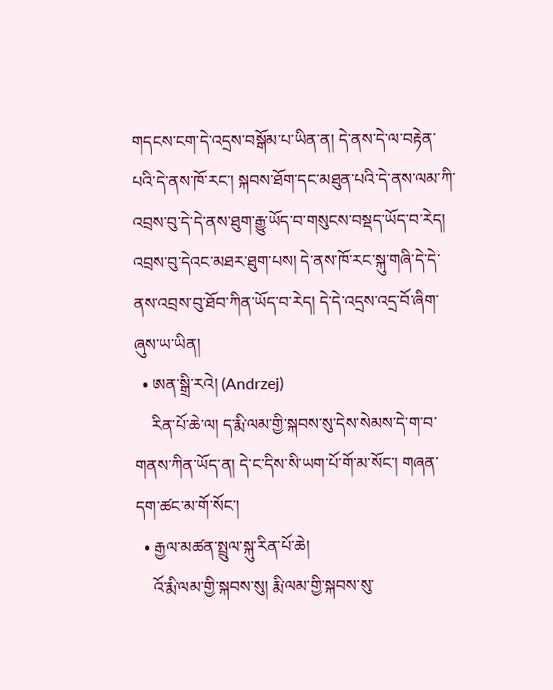གདངས་ངག་དེ་འདྲས་བསྒོམ་པ་ཡིན་ན། དེ་ནས་དེ་ལ་བརྟེན་པའི་དེ་ནས་ཁོ་རང་། སྐབས་ཐོག་དང་མཐུན་པའི་དེ་ནས་ལམ་ཀི་འབྲས་བུ་དེ་དེ་ནས་ཐུག་རྒྱུ་ཡོད་བ་གསུངས་བསྡད་ཡོད་བ་རེད། འབྲས་བུ་དེའང་མཐར་ཐུག་པས། དེ་ནས་ཁོ་རང་སྐུ་གཞི་དེ་དེ་ནས་འབྲས་བུ་ཐོབ་ཀིན་ཡོད་བ་རེད། དེ་དེ་འདྲས་འདྲ་བོ་ཞིག་ཞུས་ཡ་ཡིན།
  • ཨན་སྒྲི་རའེ། (Andrzej)
    རིན་པོ་ཆེ་ལ། ད་རྨི་ལམ་གྱི་སྐབས་སུ་དེས་སེམས་དེ་ག་བ་གནས་ཀིན་ཡོད་ན། དེ་ང་དིས་སི་ཡག་པོ་གོ་མ་སོང་། གཞན་དག་ཚང་མ་གོ་སོང་།
  • རྒྱལ་མཚན་སྤྲུལ་སྐུ་རིན་པོ་ཆེ།
    འོ་རྨི་ལམ་གྱི་སྐབས་སུ། རྨི་ལམ་གྱི་སྐབས་སུ་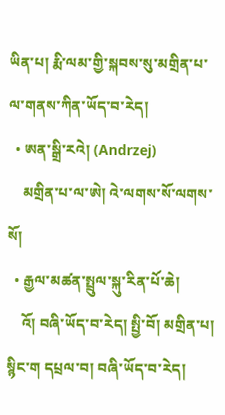ཡིན་པ། རྨི་ལམ་གྱི་སྐབས་སུ་མགྲིན་པ་ལ་གནས་ཀིན་ཡོད་བ་རེད།
  • ཨན་སྒྲི་རའེ། (Andrzej)
    མགྲིན་པ་ལ་ཨེ། འེ་ལགས་སོ་ལགས་སོ།
  • རྒྱལ་མཚན་སྤྲུལ་སྐུ་རིན་པོ་ཆེ།
    འོ། བཞི་ཡོད་བ་རེད། སྤྱི་བོ། མགྲིན་པ། སྙིང་ག དཔྲལ་བ། བཞི་ཡོད་བ་རེད།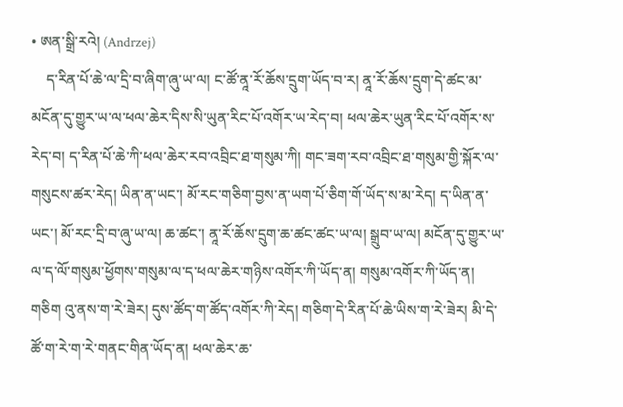• ཨན་སྒྲི་རའེ། (Andrzej)
    ད་རིན་པོ་ཆེ་ལ་དྲི་བ་ཞིག་ཞུ་ཡ་ལ། ང་ཚོ་ནཱ་རོ་ཆོས་དྲུག་ཡོད་བ་ར། ནཱ་རོ་ཆོས་དྲུག་དེ་ཚང་མ་མངོན་དུ་གྱུར་ཡ་ལ་ཕལ་ཆེར་དིས་སི་ཡུན་རིང་པོ་འགོར་ཡ་རེད་བ། ཕལ་ཆེར་ཡུན་རིང་པོ་འགོར་ས་རེད་བ། ད་རིན་པོ་ཆེ་ཀི་ཕལ་ཆེར་རབ་འབྲིང་ཐ་གསུམ་ཀི། གང་ཟག་རབ་འབྲིང་ཐ་གསུམ་གྱི་སྐོར་ལ་གསུངས་ཚར་རེད། ཡིན་ན་ཡང་། མོ་རང་གཅིག་བྱས་ན་ཡག་པོ་ཅིག་གོ་ཡོད་ས་མ་རེད། ད་ཡིན་ན་ཡང་། མོ་རང་དྲི་བ་ཞུ་ཡ་ལ། ཆ་ཚང་། ནཱ་རོ་ཆོས་དྲུག་ཆ་ཚང་ཚང་ཡ་ལ། སྒྲུབ་ཡ་ལ། མངོན་དུ་གྱུར་ཡ་ལ་ད་ལོ་གསུམ་ཕྱོགས་གསུམ་ལ་ད་ཕལ་ཆེར་གཉིས་འགོར་ཀི་ཡོད་ན། གསུམ་འགོར་ཀི་ཡོད་ན། གཅིག འུ་ནས་ག་རེ་ཟེར། དུས་ཚོད་ག་ཚོད་འགོར་ཀི་རེད། གཅིག་དེ་རིན་པོ་ཆེ་ཡིས་ག་རེ་ཟེར། མི་དེ་ཚོ་ག་རེ་ག་རེ་གནང་གིན་ཡོད་ན། ཕལ་ཆེར་ཆ་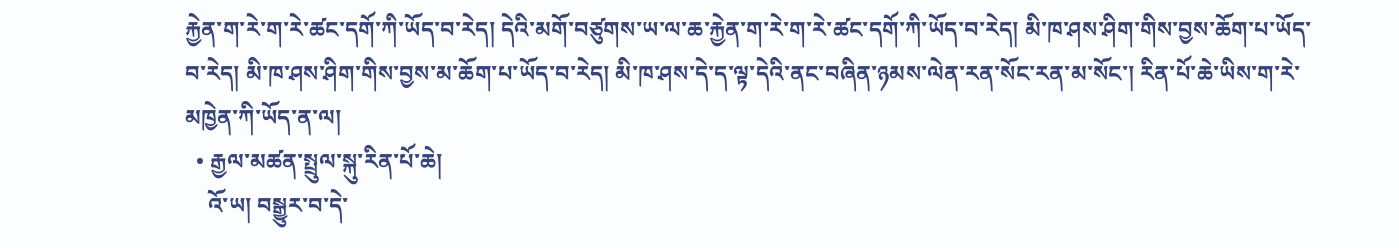རྐྱེན་ག་རེ་ག་རེ་ཚང་དགོ་ཀི་ཡོད་བ་རེད། དེའི་མགོ་བཙུགས་ཡ་ལ་ཆ་རྐྱེན་ག་རེ་ག་རེ་ཚང་དགོ་ཀི་ཡོད་བ་རེད། མི་ཁ་ཤས་ཤིག་གིས་བྱས་ཆོག་པ་ཡོད་བ་རེད། མི་ཁ་ཤས་ཤིག་གིས་བྱས་མ་ཆོག་པ་ཡོད་བ་རེད། མི་ཁ་ཤས་དེ་ད་ལྟ་དེའི་ནང་བཞིན་ཉམས་ལེན་རན་སོང་རན་མ་སོང་། རིན་པོ་ཆེ་ཡིས་ག་རེ་མཁྱེན་ཀི་ཡོད་ན་ལ།
  • རྒྱལ་མཚན་སྤྲུལ་སྐུ་རིན་པོ་ཆེ།
    འོ་ཡ། བསྒྱུར་བ་དེ་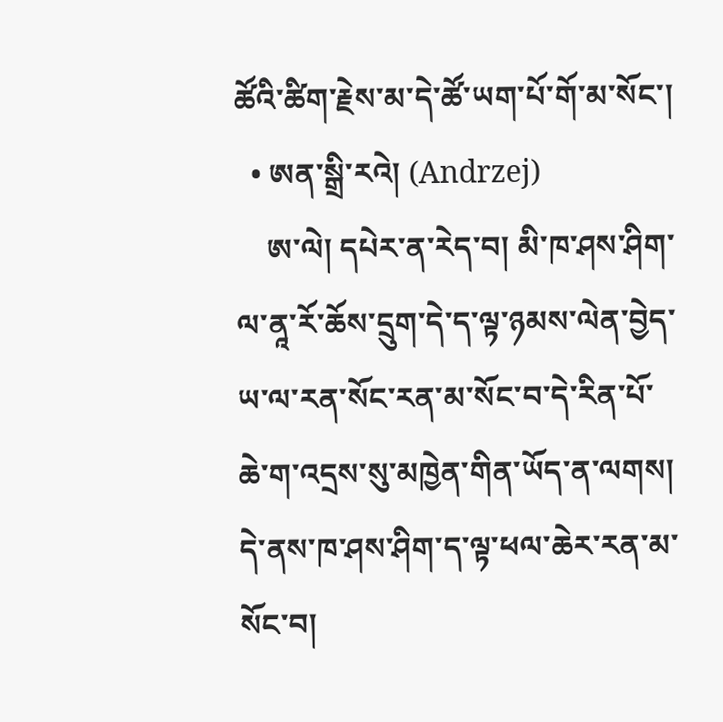ཚོའི་ཚིག་རྗེས་མ་དེ་ཚོ་ཡག་པོ་གོ་མ་སོང་།
  • ཨན་སྒྲི་རའེ། (Andrzej)
    ཨ་ལེ། དཔེར་ན་རེད་བ། མི་ཁ་ཤས་ཤིག་ལ་ནཱ་རོ་ཆོས་དྲུག་དེ་ད་ལྟ་ཉམས་ལེན་བྱེད་ཡ་ལ་རན་སོང་རན་མ་སོང་བ་དེ་རིན་པོ་ཆེ་ག་འདྲས་སུ་མཁྱེན་གིན་ཡོད་ན་ལགས། དེ་ནས་ཁ་ཤས་ཤིག་ད་ལྟ་ཕལ་ཆེར་རན་མ་སོང་བ།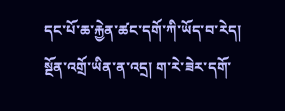དང་པོ་ཆ་རྐྱེན་ཚང་དགོ་ཀི་ཡོད་བ་རེད། སྔོན་འགྲོ་ཡིན་ན་འདྲ། ག་རེ་ཟེར་དགོ་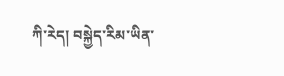ཀི་རེད། བསྐྱེད་རིམ་ཡིན་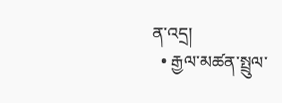ན་འདྲ།
  • རྒྱལ་མཚན་སྤྲུལ་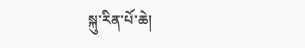སྐུ་རིན་པོ་ཆེ།